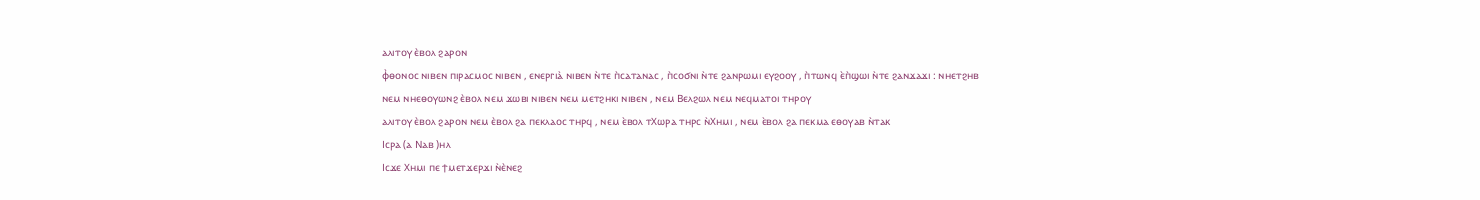ⲁⲗⲓⲧⲟⲩ ⲉ̀ⲃⲟⲗ ϩⲁⲣⲟⲛ
ⲫ̀ⲑⲟⲛⲟⲥ ⲛⲓⲃⲉⲛ ⲡⲓⲣⲁⲥⲙⲟⲥ ⲛⲓⲃⲉⲛ , ⲉⲛⲉⲣⲅⲓⲁ̀ ⲛⲓⲃⲉⲛ ⲛ̀ⲧⲉ ⲡ̀ⲥⲁⲧⲁⲛⲁⲥ , ⲡ̀ⲥⲟϭⲛⲓ ⲛ̀ⲧⲉ ϩⲁⲛⲣⲱⲙⲓ ⲉⲩϩⲟⲟⲩ , ⲡ̀ⲧⲱⲛϥ ⲉ̀ⲡ̀ϣⲱⲓ ⲛ̀ⲧⲉ ϩⲁⲛϫⲁϫⲓ : ⲛⲏⲉⲧϩⲏⲃ ⲛⲉⲙ ⲛⲏⲉⲑⲟⲩⲱⲛϩ ⲉ̀ⲃⲟⲗ ⲛⲉⲙ ϫⲱⲃⲓ ⲛⲓⲃⲉⲛ ⲛⲉⲙ ⲙⲉⲧϩⲏⲕⲓ ⲛⲓⲃⲉⲛ , ⲛⲉⲙ Ⲃⲉⲗϩⲱⲗ ⲛⲉⲙ ⲛⲉϥⲙⲁⲧⲟⲓ ⲧⲏⲣⲟⲩ
ⲁⲗⲓⲧⲟⲩ ⲉ̀ⲃⲟⲗ ϩⲁⲣⲟⲛ ⲛⲉⲙ ⲉ̀ⲃⲟⲗ ϩⲁ ⲡⲉⲕⲗⲁⲟⲥ ⲧⲏⲣϥ , ⲛⲉⲙ ⲉ̀ⲃⲟⲗ ⲧⲬⲱⲣⲁ ⲧⲏⲣⲥ ⲛ̀Ⲭⲏⲙⲓ , ⲛⲉⲙ ⲉ̀ⲃⲟⲗ ϩⲁ ⲡⲉⲕⲙⲁ ⲉⲑⲟⲩⲁⲃ ⲛ̀ⲧⲁⲕ
Ⲓⲥⲣⲁ (ⲁ Ⲛⲁⲃ )ⲏⲗ
Ⲓⲥϫⲉ Ⲭⲏⲙⲓ ⲡⲉ ϯⲙⲉⲧϫⲉⲣϫⲓ ⲛ̀ⲉ̀ⲛⲉϩ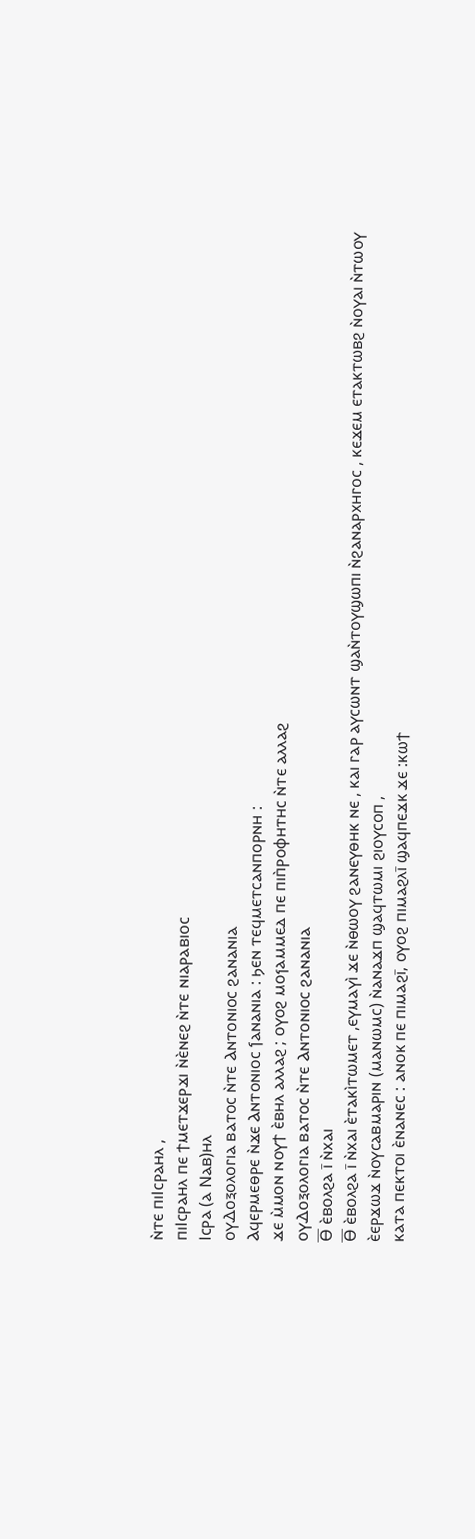ⲛ̀ⲧⲉ ⲡⲓⲒⲥⲣⲁⲏⲗ ,
ⲡⲓⲒⲥⲣⲁⲏⲗ ⲡⲉ ϯⲙⲉⲧϫⲉⲣϫⲓ ⲛ̀ⲉ̀ⲛⲉϩ ⲛ̀ⲧⲉ ⲛⲓⲁⲣⲁⲃⲓⲟⲥ
Ⲓⲥⲣⲁ (ⲁ Ⲛⲁⲃ)ⲏⲗ
ⲟⲩⲆⲟⲝⲟⲗⲟⲅⲓⲁ ⲃⲁⲧⲟⲥ ⲛ̀ⲧⲉ Ⲁⲛⲧⲟⲛⲓⲟⲥ ϩⲁⲛⲁⲛⲓⲁ
Ⲁϥⲉⲣⲙⲉⲑⲣⲉ ⲛ̀ϫⲉ Ⲁⲛⲧⲟⲛⲓⲟⲥ Ⳕⲁⲛⲁⲛⲓⲁ : ϧⲉⲛ ⲧⲉϥⲙⲉⲧⲥⲁⲛⲡⲟⲣⲛⲏ :
ϫⲉ ⲙ̀ⲙⲟⲛ ⲛⲟⲩϯ ⲉ̀ⲃⲏⲗ ⲁⲗⲗⲁϩ ; ⲟⲩⲟϩ ⲙⲟⳕⲁⲙⲙⲉⲇ ⲡⲉ ⲡⲓⲡ̀ⲣⲟⲫⲏⲧⲏⲥ ⲛ̀ⲧⲉ ⲁⲗⲗⲁϩ
ⲟⲩⲆⲟⲝⲟⲗⲟⲅⲓⲁ ⲃⲁⲧⲟⲥ ⲛ̀ⲧⲉ Ⲁⲛⲧⲟⲛⲓⲟⲥ ϩⲁⲛⲁⲛⲓⲁ
Ⲑ̅ ⲉ̀ⲃⲟⲗϩⲁ ⲓ̅ ⲛ̀ⲭⲁⲓ
Ⲑ̅ ⲉ̀ⲃⲟⲗϩⲁ ⲓ̅ ⲛ̀ⲭⲁⲓ ⲉ̀ⲧⲁⲕⲓ̀ⲧⲱⲙⲉⲧ ,ⲉⲩⲙⲁⲩⲓ̀ ϫⲉ ⲛ̀ⲑⲱⲟⲩ ϩⲁⲛⲉⲩⲑⲏⲕ ⲛⲉ , ⲕⲁⲓ ⲅⲁⲣ ⲁⲩⲥⲱⲛⲧ ϣⲁⲛ̀ⲧⲟⲩϣⲱⲡⲓ ⲛ̀ϩⲁⲛⲁⲣⲭⲏⲅⲟⲥ , ⲕⲉϫⲉⲙ ⲉⲧⲁⲕⲧⲱⲃϩ ⲛ̀ⲟⲩⲁⲓ ⲛ̀ⲧⲱⲟⲩ ⲉ̀ⲉⲣϫⲱϫ ⲛ̀ⲟⲩⲥⲁⲃⲙⲁⲣⲓⲛ (ⲙⲁⲛⲱⲙⲥ) ⲛ̀ⲁⲛⲁϫⲡ ϣⲁϥⲧⲱⲙⲓ ϩⲓⲟⲩⲥⲟⲡ ,
ⲕⲁⲧⲁ ⲡⲉⲕⲧⲟⲓ ⲉ̀ⲛⲁⲛⲉⲥ : ⲁⲛⲟⲕ ⲡⲉ ⲡⲓⲙⲁϩⲓ̅, ⲟⲩⲟϩ ⲡⲓⲙⲁϩⲗⲓ̅ ϣⲁϥⲡⲉϫⲕ ϫⲉ :ⲕⲱϯ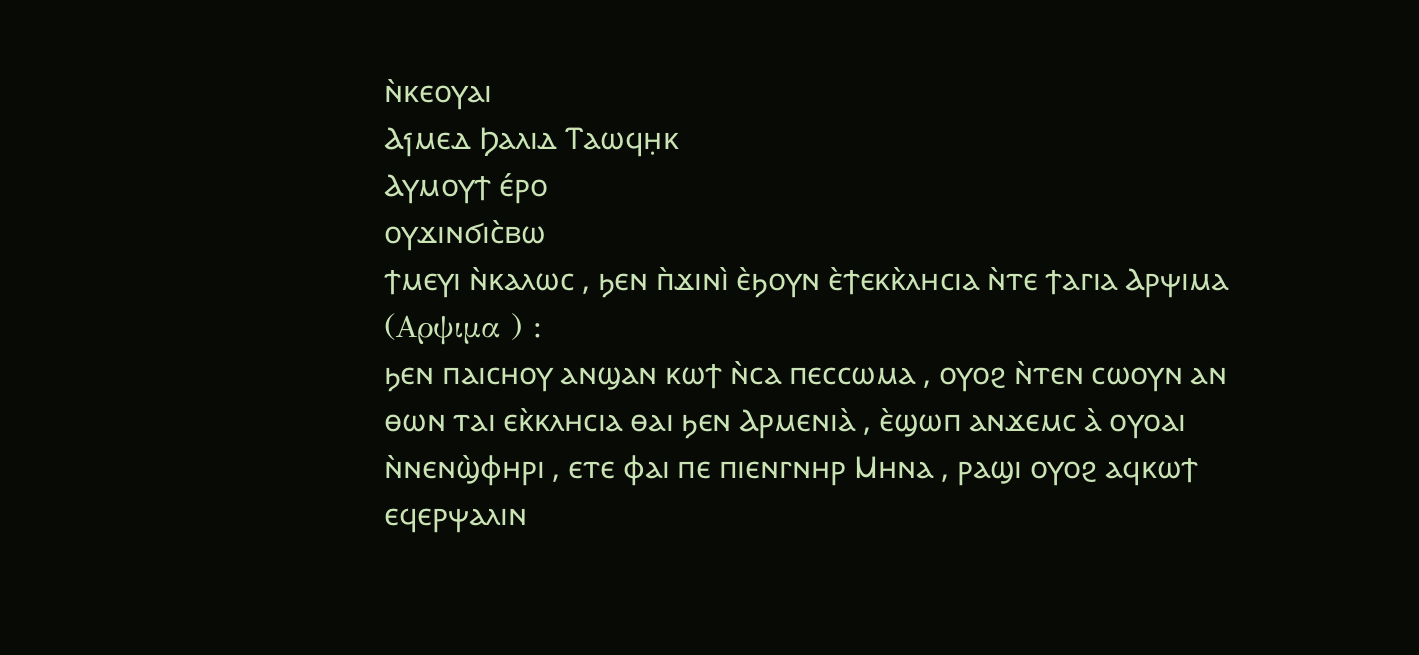ⲛ̀ⲕⲉⲟⲩⲁⲓ
Ⲁⳕⲙⲉⲇ Ϧⲁⲗⲓⲇ Ⲧⲁⲱϥⲏ̣ⲕ
Ⲁⲩⲙⲟⲩϯ ⲉ́ⲣⲟ
ⲟⲩϫⲓⲛϭⲓⲥ̀ⲃⲱ
ϯⲙⲉⲩⲓ ⲛ̀ⲕⲁⲗⲱⲥ , ϧⲉⲛ ⲡ̀ϫⲓⲛⲓ̀ ⲉ̀ϧⲟⲩⲛ ⲉ̀ϯⲉⲕⲕ̀ⲗⲏⲥⲓⲁ ⲛ̀ⲧⲉ ϯⲁⲅⲓⲁ Ⲁⲣⲯⲓⲙⲁ (Αρψιμα ) :
ϧⲉⲛ ⲡⲁⲓⲥⲏⲟⲩ ⲁⲛϣⲁⲛ ⲕⲱϯ ⲛ̀ⲥⲁ ⲡⲉⲥⲥⲱⲙⲁ , ⲟⲩⲟϩ ⲛ̀ⲧⲉⲛ ⲥⲱⲟⲩⲛ ⲁⲛ ⲑⲱⲛ ⲧⲁⲓ ⲉⲕ̀ⲕⲗⲏⲥⲓⲁ ⲑⲁⲓ ϧⲉⲛ Ⲁⲣⲙⲉⲛⲓⲁ̀ , ⲉ̀ϣⲱⲡ ⲁⲛϫⲉⲙⲥ ⲁ̀ ⲟⲩⲟⲁⲓ ⲛ̀ⲛⲉⲛϣ̀ⲫⲏⲣⲓ , ⲉⲧⲉ ⲫⲁⲓ ⲡⲉ ⲡⲓⲉⲛⲅⲛⲏⲣ Ⲙⲏⲛⲁ , ⲣⲁϣⲓ ⲟⲩⲟϩ ⲁϥⲕⲱϯ ⲉϥⲉⲣⲯⲁⲗⲓⲛ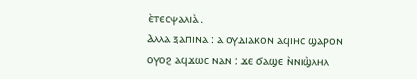ⲉ̀ⲧⲉⲥⲯⲁⲗⲓⲁ̀.
Ⲁⲗⲗⲁ ⲝⲁⲡⲓⲛⲁ : ⲁ ⲟⲩⲇⲓⲁⲕⲟⲛ ⲁϥⲓⲏⲥ ϣⲁⲣⲟⲛ ⲟⲩⲟϩ ⲁϥϫⲱⲥ ⲛⲁⲛ : ϫⲉ ϭⲁϣⲉ ⲛ̀ⲛⲓϣ̀ⲗⲏⲗ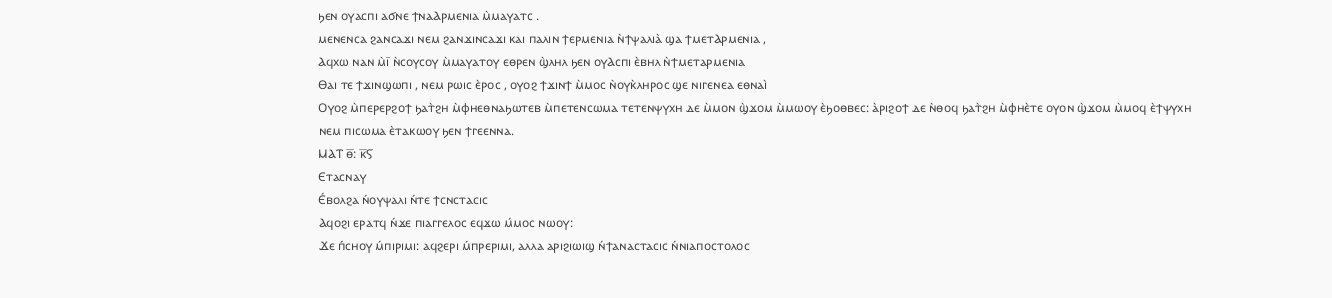ϧⲉⲛ ⲟⲩⲁⲥⲡⲓ ⲁϭⲛⲉ ϯⲛⲁⲀⲣⲙⲉⲛⲓⲁ ⲙ̀ⲙⲁⲩⲁⲧⲥ .
ⲙⲉⲛⲉⲛⲥⲁ ϩⲁⲛⲥⲁϫⲓ ⲛⲉⲙ ϩⲁⲛϫⲓⲛⲥⲁϫⲓ ⲕⲁⲓ ⲡⲁⲗⲓⲛ ϯⲉⲣⲙⲉⲛⲓⲁ ⲛ̀ϯⲯⲁⲗⲓⲁ̀ ϣⲁ ϯⲙⲉⲧⲀⲣⲙⲉⲛⲓⲁ ,
Ⲁϥⲭⲱ ⲛⲁⲛ ⲙ̀ⲓ̅ ⲛ̀ⲥⲟⲩⲥⲟⲩ ⲙ̀ⲙⲁⲩⲁⲧⲟⲩ ⲉⲑⲣⲉⲛ ϣ̀ⲗⲏⲗ ϧⲉⲛ ⲟⲩⲀⲥⲡⲓ ⲉ̀ⲃⲏⲗ ⲛ̀ϯⲙⲉⲧⲁⲣⲙⲉⲛⲓⲁ
Ⲑⲁⲓ ⲧⲉ ϯϫⲓⲛϣⲱⲡⲓ , ⲛⲉⲙ ⲣⲱⲓⲥ ⲉ̀ⲣⲟⲥ , ⲟⲩⲟϩ ϯϫⲓⲛϯ ⲙ̀ⲙⲟⲥ ⲛ̀ⲟⲩⲕ̀ⲗⲏⲣⲟⲥ ϣⲉ ⲛⲓⲅⲉⲛⲉⲁ ⲉⲑⲛⲁⲓ̀
Ⲟⲩⲟϩ ⲙ̀ⲡⲉⲣⲉⲣϩⲟϯ ϧⲁⲧ̀ϩⲏ ⲙ̀ⲫⲏⲉⲑⲛⲁϧⲱⲧⲉⲃ ⲙ̀ⲡⲉⲧⲉⲛⲥⲱⲙⲁ ⲧⲉⲧⲉⲛⲯⲩⲭⲏ ⲇⲉ ⲙ̀ⲙⲟⲛ ϣ̀ϫⲟⲙ ⲙ̀ⲙⲱⲟⲩ ⲉ̀ϧⲟⲑⲃⲉⲥ: ⲁ̀ⲣⲓϩⲟϯ ⲇⲉ ⲛ̀ⲑⲟϥ ϧⲁⲧ̀ϩⲏ ⲙ̀ⲫⲏⲉ̀ⲧⲉ ⲟⲩⲟⲛ ϣ̀ϫⲟⲙ ⲙ̀ⲙⲟϥ ⲉ̀ϯⲯⲩⲭⲏ ⲛⲉⲙ ⲡⲓⲥⲱⲙⲁ ⲉ̀ⲧⲁⲕⲱⲟⲩ ϧⲉⲛ ϯⲅⲉⲉⲛⲛⲁ.
ⲘⲀⲦ ⲑ̅: ⲕ̅Ⲋ
Ⲉⲧⲁⲥⲛⲁⲩ
Ⲉ́ⲃⲟⲗϩⲁ ⲛ́ⲟⲩⲯⲁⲗⲓ ⲛ́ⲧⲉ ϯⲥⲛⲥⲧⲁⲥⲓⲥ
Ⲁϥⲟϩⲓ ⲉⲣⲁⲧϥ ⲛ́ϫⲉ ⲡⲓⲁⲅⲅⲉⲗⲟⲥ ⲉϥϫⲱ ⲙ́ⲙⲟⲥ ⲛⲱⲟⲩ:
Ϫⲉ ⲡ́ⲥⲏⲟⲩ ⲙ́ⲡⲓⲣⲓⲙⲓ: ⲁϥϩⲉⲣⲓ ⲙ́ⲡⲣⲉⲣⲓⲙⲓ, ⲁⲗⲗⲁ ⲁⲣⲓϩⲓⲱⲓϣ ⲛ́ϯⲁⲛⲁⲥⲧⲁⲥⲓⲥ ⲛ́ⲛⲓⲁⲡⲟⲥⲧⲟⲗⲟⲥ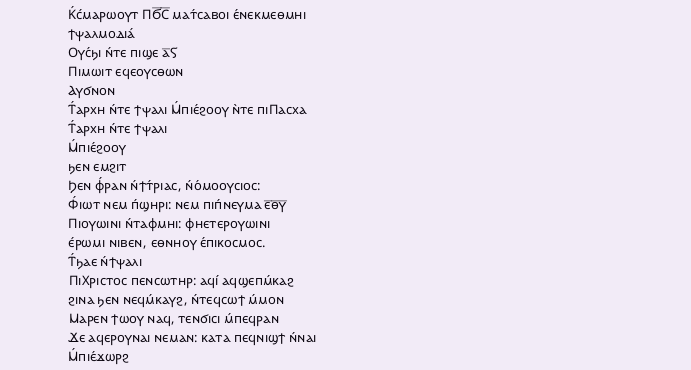Ⲕ́ⲥ́ⲙⲁⲣⲱⲟⲩⲧ ⲠϬ̅Ⲥ̅ ⲙⲁⲧ́ⲥⲁⲃⲟⲓ ⲉ́ⲛⲉⲕⲙⲉⲑⲙⲏⲓ
ϯⲯⲁⲗⲙⲟⲇⲓⲁ́
Ⲟⲩⲥ́ϧⲓ ⲛ́ⲧⲉ ⲡⲓϣⲉ ⲁ̅Ⲋ
Ⲡⲓⲙⲱⲓⲧ ⲉϥⲉⲟⲩⲥⲑⲱⲛ
Ⲁⲩϭⲛⲟⲛ
Ⲧ́ⲁⲣⲭⲏ ⲛ́ⲧⲉ ϯⲯⲁⲗⲓ Ⲙ́ⲡⲓⲉ́ϩⲟⲟⲩ ⲛ̀ⲧⲉ ⲡⲓⲠⲁⲥⲭⲁ
Ⲧ́ⲁⲣⲭⲏ ⲛ́ⲧⲉ ϯⲯⲁⲗⲓ
Ⲙ́ⲡⲓⲉ́ϩⲟⲟⲩ
ϧⲉⲛ ⲉⲙϩⲓⲧ
Ϧⲉⲛ ⲫ́ⲣⲁⲛ ⲛ́ϯⲧ́ⲣⲓⲁⲥ, ⲛ́ⲟ́ⲙⲟⲟⲩⲥⲓⲟⲥ:
Ⲫ́ⲓⲱⲧ ⲛⲉⲙ ⲡ́ϣⲏⲣⲓ: ⲛⲉⲙ ⲡⲓⲡ́ⲛⲉⲩⲙⲁ ⲉ̅ⲑ̅ⲩ̅
Ⲡⲓⲟⲩⲱⲓⲛⲓ ⲛ́ⲧⲁⲫⲙⲏⲓ: ⲫⲏⲉⲧⲉⲣⲟⲩⲱⲓⲛⲓ
ⲉ́ⲣⲱⲙⲓ ⲛⲓⲃⲉⲛ, ⲉⲑⲛⲏⲟⲩ ⲉ́ⲡⲓⲕⲟⲥⲙⲟⲥ.
Ⲧ́ϧⲁⲉ ⲛ́ϯⲯⲁⲗⲓ
ⲠⲓⲬⲣⲓⲥⲧⲟⲥ ⲡⲉⲛⲥⲱⲧⲏⲣ: ⲁϥⲓ́ ⲁϥϣⲉⲡⲙ́ⲕⲁϩ
ϩⲓⲛⲁ ϧⲉⲛ ⲛⲉϥⲙ́ⲕⲁⲩϩ, ⲛ́ⲧⲉϥⲥⲱϯ ⲙ́ⲙⲟⲛ
Ⲙⲁⲣⲉⲛ ϯⲱⲟⲩ ⲛⲁϥ, ⲧⲉⲛϭⲓⲥⲓ ⲙ́ⲡⲉϥⲣⲁⲛ
Ϫⲉ ⲁϥⲉⲣⲟⲩⲛⲁⲓ ⲛⲉⲙⲁⲛ: ⲕⲁⲧⲁ ⲡⲉϥⲛⲓϣϯ ⲛ́ⲛⲁⲓ
Ⲙ́ⲡⲓⲉ́ϫⲱⲣϩ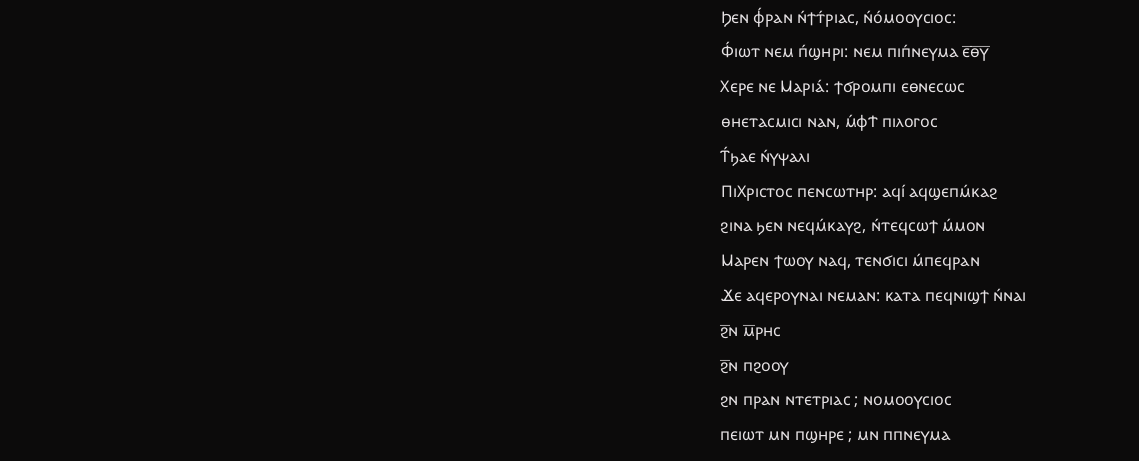Ϧⲉⲛ ⲫ́ⲣⲁⲛ ⲛ́ϯⲧ́ⲣⲓⲁⲥ, ⲛ́ⲟ́ⲙⲟⲟⲩⲥⲓⲟⲥ:
Ⲫ́ⲓⲱⲧ ⲛⲉⲙ ⲡ́ϣⲏⲣⲓ: ⲛⲉⲙ ⲡⲓⲡ́ⲛⲉⲩⲙⲁ ⲉ̅ⲑ̅ⲩ̅
Ⲭⲉⲣⲉ ⲛⲉ Ⲙⲁⲣⲓⲁ́: ϯϭⲣⲟⲙⲡⲓ ⲉⲑⲛⲉⲥⲱⲥ
ⲑⲏⲉⲧⲁⲥⲙⲓⲥⲓ ⲛⲁⲛ, ⲙ́ⲫϮ ⲡⲓⲗⲟⲅⲟⲥ
Ⲧ́ϧⲁⲉ ⲛ́ⲩⲯⲁⲗⲓ
ⲠⲓⲬⲣⲓⲥⲧⲟⲥ ⲡⲉⲛⲥⲱⲧⲏⲣ: ⲁϥⲓ́ ⲁϥϣⲉⲡⲙ́ⲕⲁϩ
ϩⲓⲛⲁ ϧⲉⲛ ⲛⲉϥⲙ́ⲕⲁⲩϩ, ⲛ́ⲧⲉϥⲥⲱϯ ⲙ́ⲙⲟⲛ
Ⲙⲁⲣⲉⲛ ϯⲱⲟⲩ ⲛⲁϥ, ⲧⲉⲛϭⲓⲥⲓ ⲙ́ⲡⲉϥⲣⲁⲛ
Ϫⲉ ⲁϥⲉⲣⲟⲩⲛⲁⲓ ⲛⲉⲙⲁⲛ: ⲕⲁⲧⲁ ⲡⲉϥⲛⲓϣϯ ⲛ́ⲛⲁⲓ
ϩ̅ⲛ ⲙ̅ⲣⲏⲥ
ϩ̅ⲛ ⲡϩⲟⲟⲩ
ϩⲛ ⲡⲣⲁⲛ ⲛⲧⲉⲧⲣⲓⲁⲥ ; ⲛⲟⲙⲟⲟⲩⲥⲓⲟⲥ
ⲡⲉⲓⲱⲧ ⲙⲛ ⲡϣⲏⲣⲉ ; ⲙⲛ ⲡⲡⲛⲉⲩⲙⲁ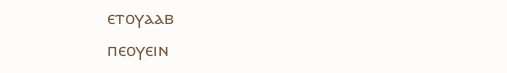ⲉⲧⲟⲩⲁⲁⲃ
ⲡⲉⲟⲩⲉⲓⲛ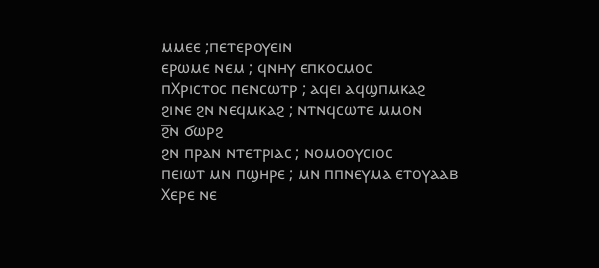ⲙⲙⲉⲉ ;ⲡⲉⲧⲉⲣⲟⲩⲉⲓⲛ
ⲉⲣⲱⲙⲉ ⲛⲉⲙ ; ϥⲛⲏⲩ ⲉⲡⲕⲟⲥⲙⲟⲥ
ⲡⲬⲣⲓⲥⲧⲟⲥ ⲡⲉⲛⲥⲱⲧⲣ ; ⲁϥⲉⲓ ⲁϥϣⲡⲙⲕⲁϩ
ϩⲓⲛⲉ ϩⲛ ⲛⲉϥⲙⲕⲁϩ ; ⲛⲧⲛϥⲥⲱⲧⲉ ⲙⲙⲟⲛ
ϩ̅ⲛ ϭⲱⲣϩ
ϩⲛ ⲡⲣⲁⲛ ⲛⲧⲉⲧⲣⲓⲁⲥ ; ⲛⲟⲙⲟⲟⲩⲥⲓⲟⲥ
ⲡⲉⲓⲱⲧ ⲙⲛ ⲡϣⲏⲣⲉ ; ⲙⲛ ⲡⲡⲛⲉⲩⲙⲁ ⲉⲧⲟⲩⲁⲁⲃ
Ⲭⲉⲣⲉ ⲛⲉ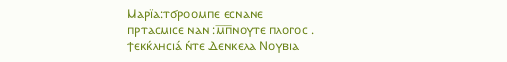Ⲙⲁⲣⲓ̈ⲁ:ⲧϭⲣⲟⲟⲙⲡⲉ ⲉⲥⲛⲁⲛⲉ
ⲡⲣⲧⲁⲥⲙⲓⲥⲉ ⲛⲁⲛ :ⲙ̅ⲡ̅ⲛⲟⲩⲧⲉ ⲡⲗⲟⲅⲟⲥ .
ϯⲉⲕⲕ́ⲗⲏⲥⲓⲁ́ ⲛ́ⲧⲉ Ⲇⲉⲛⲕⲉⲗⲁ Ⲛⲟⲩⲃⲓⲁ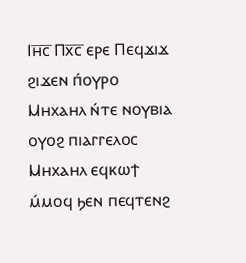Ⲓⲏ̅ⲥ̅ Ⲡⲭ̅ⲥ̅ ⲉⲣⲉ Ⲡⲉϥϫⲓϫ ϩⲓϫⲉⲛ ⲡ́ⲟⲩⲣⲟ Ⲙⲏⲭⲁⲏⲗ ⲛ́ⲧⲉ ⲛⲟⲩⲃⲓⲁ ⲟⲩⲟϩ ⲡⲓⲁⲅⲅⲉⲗⲟⲥ Ⲙⲏⲭⲁⲏⲗ ⲉϥⲕⲱϯ ⲙ́ⲙⲟϥ ϧⲉⲛ ⲡⲉϥⲧⲉⲛϩ